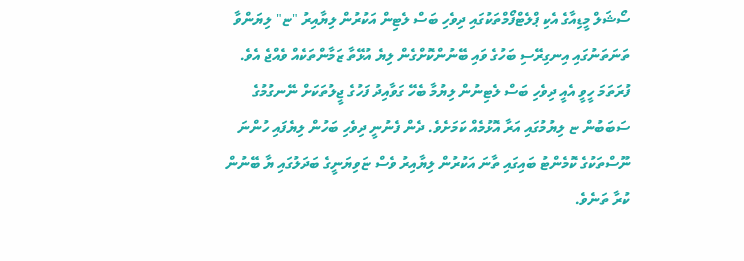ސޯޝަލް މީޑިއާގެ އެކި ޕްލެޓްފޯމްތަކުގައި ދިވެހި ބަސް ލެޓިން އަކުރުން ލިޔާއިރު "ޏ" ލިޔަންވާ ތަނަތަނުގައި އިނގިރޭސި ބަހުގެ ވައި ބޭނުންކޮށްގެން ލިޔެ އުޅޭތާ ޒަމާންތަކެއް ވެއްޖެ އެވެ.
ފުރަތަމަ ހީވީ އެއީ ދިވެހި ބަސް ލެޓިނުން ލިޔުމާ ބެހޭ ގަވާއިދު ފަހުގެ ޖީލުތަކަށް ނޭނގުމުގެ ސަބަބުން ޏ ލިޔުމުގައި އަރާ އޮޅުމެއް ކަމަށެވެ. ދެން ފެނުނީ ދިވެހި ބަހުން ލިޔެފައި ހުންނަ ނޫސްތަކުގެ ކޮމެންޓު ބައިގައި ތާނަ އަކުރުން ލިޔާއިރު ވެސް ޏަވިޔަނީގެ ބަދަލުގައި ޔާ ބޭނުން ކުރާ ތަނެވެ.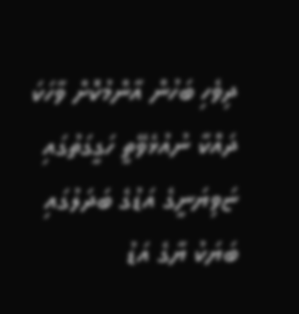ދިވެހި ބަހުން އާންމުކޮށް ވާހަކަ ދައްކާ ނުއުޅެވޭތީ ހަގީގަތުގައި ޏަވިޔަނީގެ އަޑުގެ ބަދަލުގައި ބަޔަކު ޔާގެ އަޑު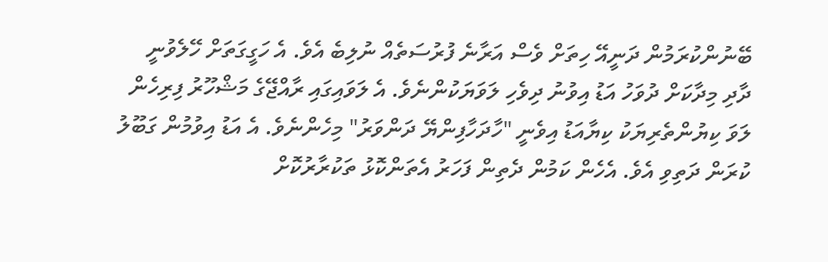ބޭނުންކުރަމުން ދަނީއޭ ހިތަށް ވެސް އަރާނެ ފުރުސަތެއް ނުލިބެ އެވެ. އެ ހަގީގަތަށް ހޭލެވުނީ ދާދި މިދާކަށް ދުވަހު އަޑު އިވުނު ދިވެހި ލަވަޔަކުންނެވެ. އެ ލަވައިގައި ރާއްޖޭގެ މަޝްހޫރު ފިރިހެން ލަވަ ކިޔުންތެރިޔަކު ކިޔާއަޑު އިވެނީ "ހާދަހާފިންޔޭ ދަންވަރު" މިހެންނެވެ. އެ އަޑު އިވުމުން ގަބޫލު ކުރަން ދަތިވި އެވެ. އެހެން ކަމުން ދެތިން ފަހަރު އެތަންކޮޅު ތަކުރާރުކޮށް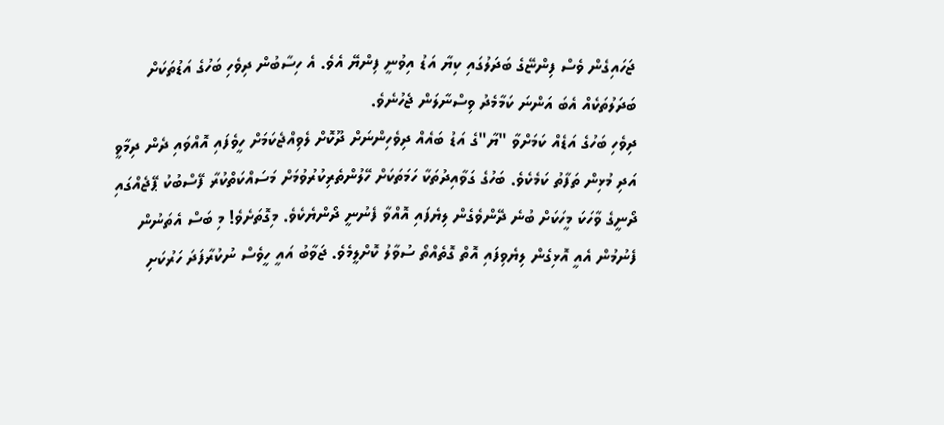ޖަހައިގެން ވެސް ފިންޏޭގެ ބަދަލުގައި ކިޔާ އަޑު އިވުނީ ފިންޔޭ އެވެ. އެ ހިސާބުން ދިވެހި ބަހުގެ އަޑުތަކަށް ބަދަލުތަކެއް އެބަ އަންނަ ކަމާމެދު ވިސްނާލަން ޖެހުނެވެ.
ދިވެހި ބަހުގެ އަޑެއް ކަމަށްވާ "ޔާ"ގެ އަޑު ބައެއް ދިވެހިންނަށް ދޫކޮށް ލެވިއްޖެކަމަށް ހީވެފައި އޮއްވައި ދެން ދިމާވީ އަދި މުޅިން ތަފާތު ކަމެކެވެ. ބަހުގެ ގަވާއިދުތަކާ ހަމަތަކަށް ހޭލުންތެރިކުރުވުމަށް މަސައްކަތްކުރާ ފޭސްބުކު ޕޭޖެއްގައި ދޯނީގެ ވާހަކަ މީހަކަށް ބުނެ ދޭންވެގެން ލިޔެފައި އޮއްވާ ފެނުނީ ދޯންޔެކެވެ. މިގޮތަށެވެ! މި ބަސް އެތަނުން ފެނުމުން އެއީ އޮޅިގެން ލިޔެވިފައި އޮތް ގޮތެއްތޯ ސުވާލު ކޮށްލީމެވެ. ޖަވާބު އައީ ހީވެސް ނުކުރާފަދަ ހަރުކަށި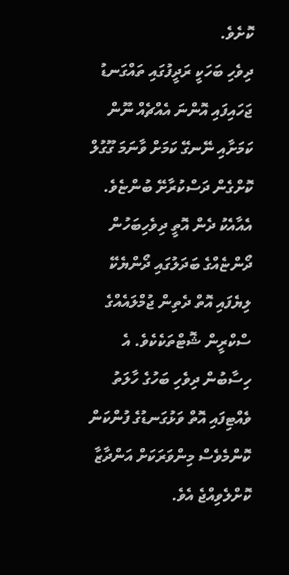ކޮށެވެ.
ދިވެހި ބަހަކީ ރަދީފުގައި ތައްގަނޑު ޖަހައިފައި އޮންނަ އެއްޗެއް ނޫން ކަމަށާއި ނޭނގޭ ކަމަށް ވާނަމަ ގޫގުލް ކޮށްގެން ދަސްކުރާށޭ ބުންޏެވެ. އެއާއެކު ދެން އޮތީ ދިވެހިބަހުން ދޯންޏެއްގެ ބަދަލުގައި ދޯންޔެކޭ ލިޔެފައި އޮތް ދެތިން ޖުމްލައެއްގެ ސްކްރީން ޝޮޓްތަކެކެވެ. އެ ހިސާބުން ދިވެހި ބަހުގެ ހާލަތު ވެއްޓިފައި އޮތް ވަޅުގަނޑުގެ ފުންކަން ކޮންމެވެސް މިންވަރަކަށް އަންދާޒާ ކޮށްލެވިއްޖެ އެވެ.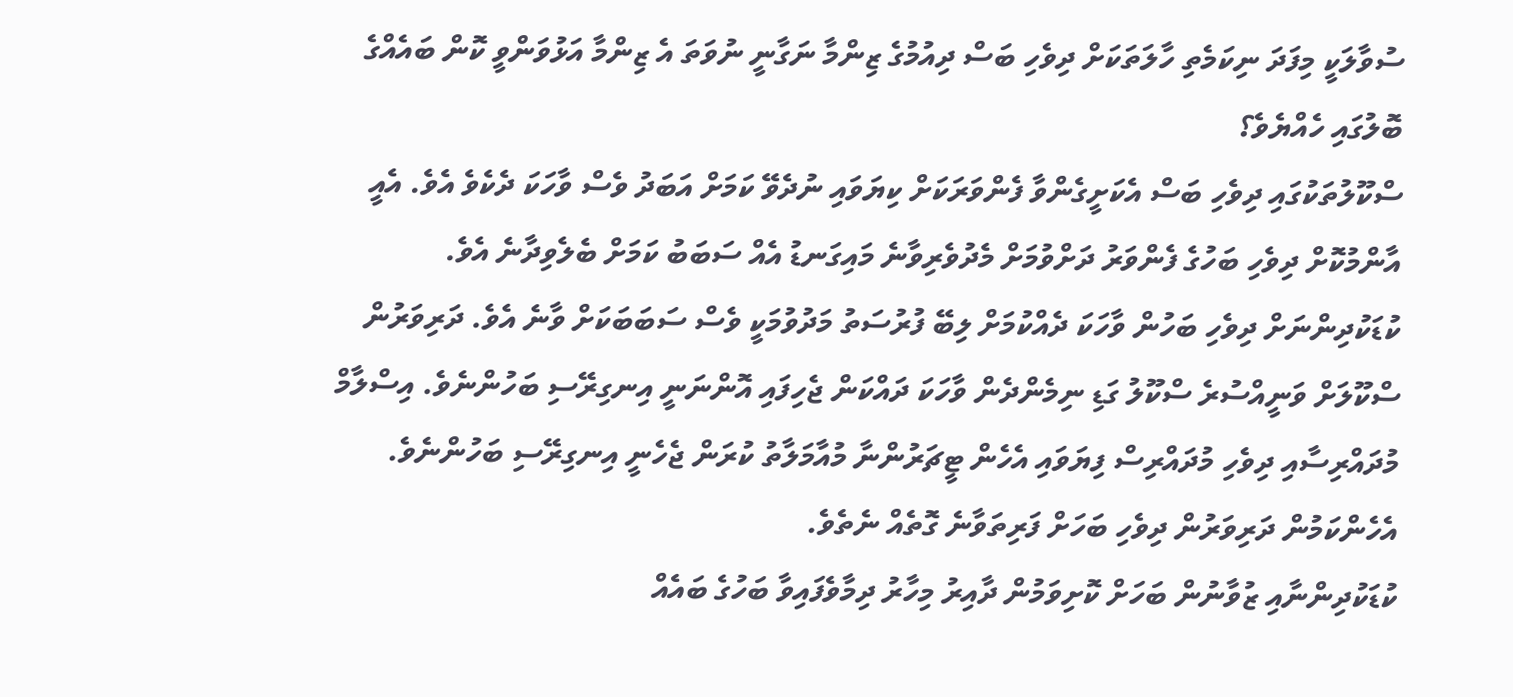ސުވާލަކީ މިފަދަ ނިކަމެތި ހާލަތަކަށް ދިވެހި ބަސް ދިއުމުގެ ޒިންމާ ނަގާނީ ނުވަތަ އެ ޒިންމާ އަޅުވަންވީ ކޮން ބައެއްގެ ބޮލުގައި ހެއްޔެވެ؟
ސްކޫލުތަކުގައި ދިވެހި ބަސް އެކަށީގެންވާ ފެންވަރަކަށް ކިޔަވައި ނުދެވޭ ކަމަށް އަބަދު ވެސް ވާހަކަ ދެކެވެ އެވެ. އެއީ އާންމުކޮށް ދިވެހި ބަހުގެ ފެންވަރު ދަށްވުމަށް މެދުވެރިވާނެ މައިގަނޑު އެއް ސަބަބު ކަމަށް ބެލެވިދާނެ އެވެ. ކުޑަކުދިންނަށް ދިވެހި ބަހުން ވާހަކަ ދެއްކުމަށް ލިބޭ ފުރުސަތު މަދުވުމަކީ ވެސް ސަބަބަކަށް ވާނެ އެވެ. ދަރިވަރުން ސްކޫލަށް ވަނީއްސުރެ ސްކޫލު ގަޑި ނިމެންދެން ވާހަކަ ދައްކަން ޖެހިފައި އޮންނަނީ އިނގިރޭސި ބަހުންނެވެ. އިސްލާމް މުދައްރިސާއި ދިވެހި މުދައްރިސް ފިޔަވައި އެހެން ޓީޗަރުންނާ މުއާމަލާތު ކުރަން ޖެހެނީ އިނގިރޭސި ބަހުންނެވެ. އެހެންކަމުން ދަރިވަރުން ދިވެހި ބަހަށް ފަރިތަވާނެ ގޮތެއް ނެތެވެ.
ކުޑަކުދިންނާއި ޒުވާނުން ބަހަށް ކޮށިވަމުން ދާއިރު މިހާރު ދިމާވެފައިވާ ބަހުގެ ބައެއް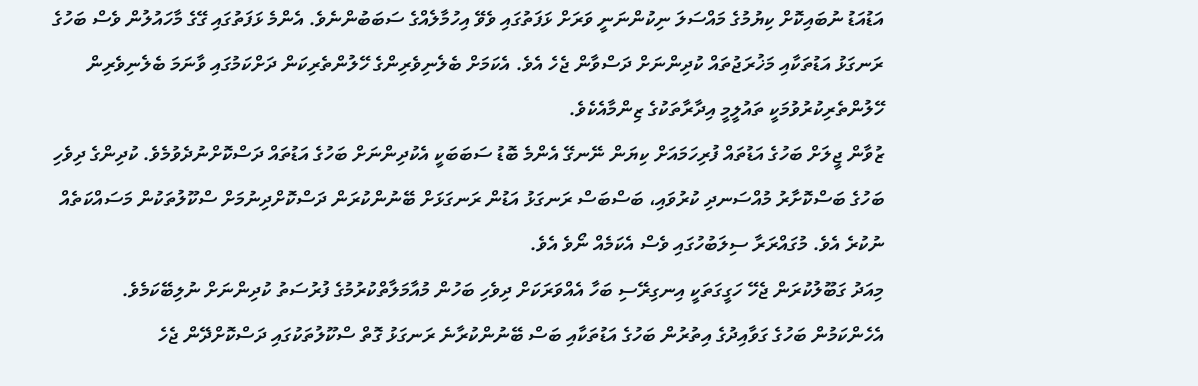އަޑުއަޑު ނުބައިކޮށް ކިޔުމުގެ މައްސަލަ ނިކުންނަނީ ވަރަށް ޅަފަތުގައި ވެވޭ އިހުމާލެއްގެ ސަބަބުންނެވެ. އެންމެ ޅަފަތުގައި ގޭގެ މާހައުލުން ވެސް ބަހުގެ ރަނގަޅު އަޑުތަކާއި މަޚުރަޖުތައް ކުދިންނަށް ދަސްވާން ޖެހެ އެވެ. އެކަމަށް ބެލެނިވެރިންގެ ހޭލުންތެރިކަން ދަށްކަމުގައި ވާނަމަ ބެލެނިވެރިން ހޭލުންތެރިކުރުވުމަކީ ތައުލީމީ އިދާރާތަކުގެ ޒިންމާއެކެވެ.
ޒުވާން ޖީލަށް ބަހުގެ އަޑުތައް ފުރިހަމައަށް ކިޔަން ނޭނގޭ އެންމެ ބޮޑު ސަބަބަކީ އެކުދިންނަށް ބަހުގެ އަޑުތައް ދަސްކޮށްނުދެވުމެވެ. ކުދިންގެ ދިވެހި ބަހުގެ ބަސްކޮށާރު މުއްސަނދި ކުރުވައި، ބަސްބަސް ރަނގަޅު އަޑުން ރަނގަޅަށް ބޭނުންކުރަން ދަސްކޮށްދިނުމަށް ސްކޫލުތަކުން މަސައްކަތެއް ނުކުރެ އެވެ. މުގައްރަރާ ސިލަބުހުގައި ވެސް އެކަމެއް ނޯވެ އެވެ.
މިއަދު ގަބޫލުކުރަން ޖެހޭ ހަގީގަތަކީ އިނގިރޭސި ބަހާ އެއްވަރަކަށް ދިވެހި ބަހުން މުއާމަލާތްކުރުމުގެ ފުރުސަތު ކުދިންނަށް ނުލިބޭކަމެވެ. އެހެންކަމުން ބަހުގެ ގަވާއިދުގެ އިތުރުން ބަހުގެ އަޑުތަކާއި ބަސް ބޭނުންކުރާނެ ރަނގަޅު ގޮތް ސްކޫލުތަކުގައި ދަސްކޮށްދޭން ޖެހެ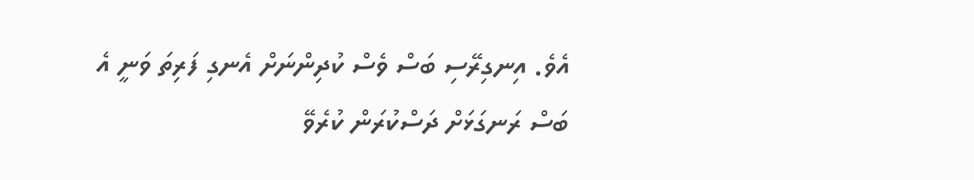އެވެ. އިނގިރޭސި ބަސް ވެސް ކުދިންނަށް އެނގި ފަރިތަ ވަނީ އެ ބަސް ރަނގަޅަށް ދަސްކުރަން ކުރެވޭ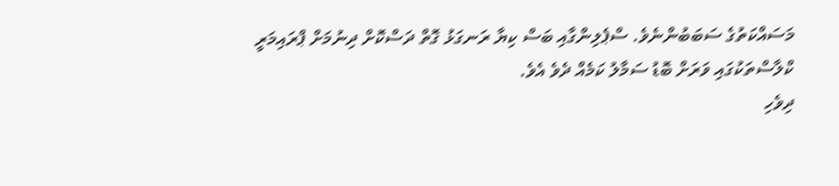މަސައްކަތުގެ ސަބަބުންނެވެ. ސްޕެލިންގާއި ބަސް ކިޔާ ރަނގަޅު ގޮތް ދަސްކޮށް ދިނުމަށް ޕްރައިމަރީ ކްލާސްތަކުގައި ވަރަށް ބޮޑު ސަމާލު ކަމެއް ދެވެ އެވެ.
ދިވެހި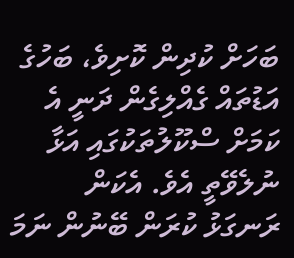ބަހަށް ކުދިން ކޮށިވެ، ބަހުގެ އަޑުތައް ގެއްލިގެން ދަނީ އެ ކަމަށް ސްކޫލުތަކުގައި އަޅާ ނުލެވޭތީ އެވެ. އެކަން ރަނގަޅު ކުރަން ބޭނުން ނަމަ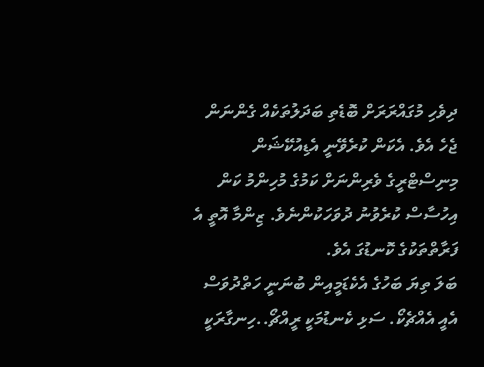ދިވެހި މުގައްރަރަށް ބޮޑެތި ބަދަލުތަކެއް ގެންނަން ޖެހެ އެވެ. އެކަން ކުރެވޭނީ އެޑިއުކޭޝަން މިނިސްޓްރީގެ ވެރިންނަށް ކަމުގެ މުހިންމު ކަން އިހުސާސް ކުރެވުނު ދުވަހަކުންނެވެ. ޒިންމާ އޮތީ އެ ފަރާތްތަކުގެ ކޮނޑުގަ އެވެ.
ބަލަ ތިޔަ ބަހުގެ އެކެޑަމީއިން ބުނަނީ ހަތްދުވަސް އެއީ އެއްޗެކޯ. ސަޅި ކެނޑުމަކީ ރީއްޗޯ..ހިނގާރަކީ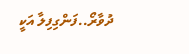ދުވާރޯ..ފަންގިފިލާ އަކީ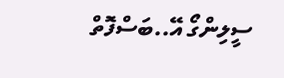ސީލިންގޯ އޭ..ބަސްފޮތް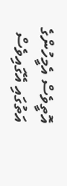އޮތީވެސް އެމީހުންގެ އަތުގައި އޭގައިވެސް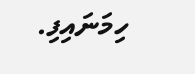ހިމަނައިފި.